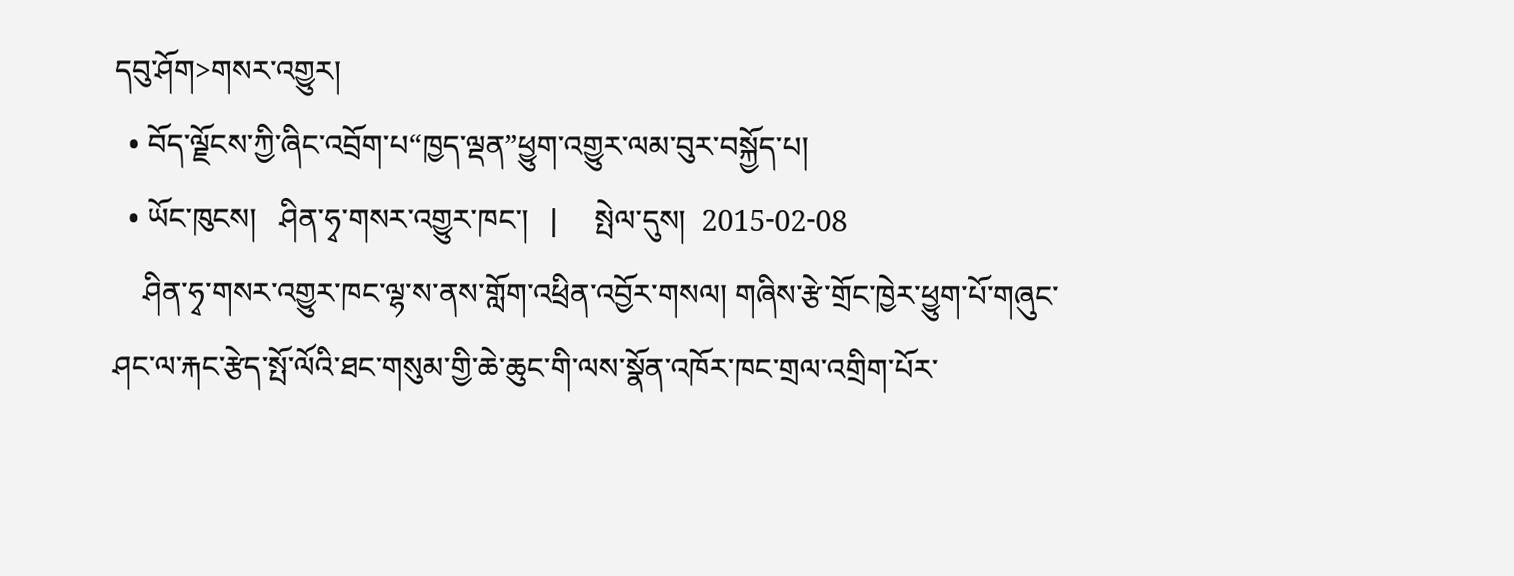དབུ་ཤོག>གསར་འགྱུར།
  • བོད་ལྗོངས་ཀྱི་ཞིང་འབྲོག་པ“ཁྱད་ལྡན”ཕྱུག་འགྱུར་ལམ་བུར་བསྐྱོད་པ།
  • ཡོང་ཁུངས།   ཤིན་ཧྭ་གསར་འགྱུར་ཁང་།   |     སྤེལ་དུས།  2015-02-08
    ཤིན་ཧྭ་གསར་འགྱུར་ཁང་ལྷ་ས་ནས་གློག་འཕྲིན་འབྱོར་གསལ། གཞིས་རྩེ་གྲོང་ཁྱེར་ཕྱུག་པོ་གཞུང་ཤང་ལ་རྐང་རྩེད་སྤོ་ལོའི་ཐང་གསུམ་གྱི་ཆེ་ཆུང་གི་ལས་སྣོན་འཁོར་ཁང་གྲལ་འགྲིག་པོར་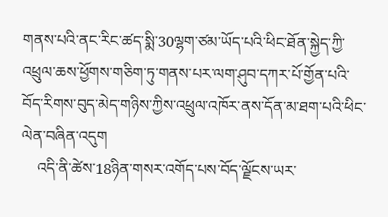གནས་པའི་ནང་རིང་ཚད་སྨི་30ལྷག་ཙམ་ཡོད་པའི་ཕིང་ཐོན་སྐྱེད་ཀྱི་འཕྲུལ་ཆས་ཕྱོགས་གཅིག་ཏུ་གནས་པར་ལག་ཤུབ་དཀར་པོ་གྱོན་པའི་བོད་རིགས་བུད་མེད་གཉིས་ཀྱིས་འཕྲུལ་འཁོར་ནས་དོན་མ་ཐག་པའི་ཕིང་ལེན་བཞིན་འདུག
    འདི་ནི་ཚེས་18ཉིན་གསར་འགོད་པས་བོད་ལྗོངས་ཡར་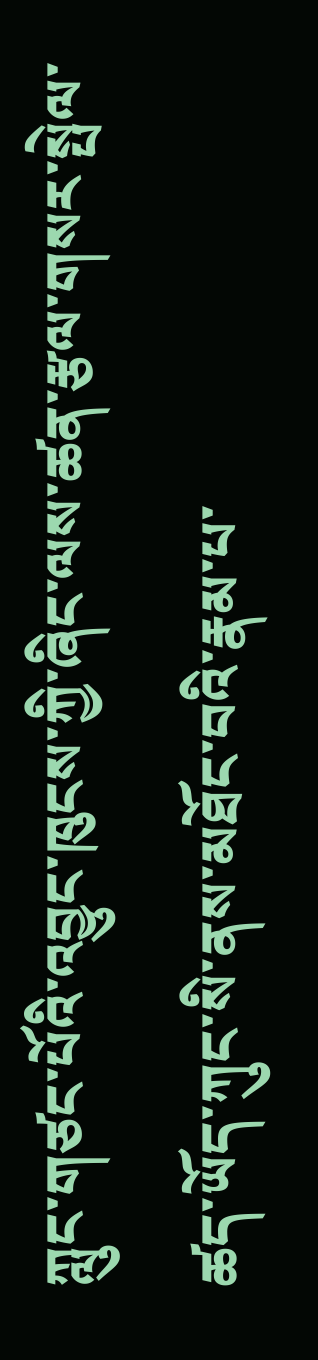ཀླུང་གཙང་པོའི་འབྱུང་ཁུངས་ཀྱི་ཞིང་ལས་ཚན་རྩལ་གསར་སྤེལ་ཚད་ཡོད་ཀུང་སི་ནས་མཐོང་བའི་རྣམ་པ་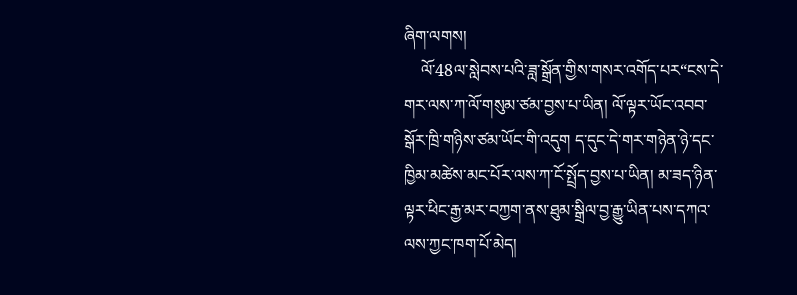ཞིག་ལགས།
    ལོ་48ལ་སླེབས་པའི་ཟླ་སྒྲོན་གྱིས་གསར་འགོད་པར“ངས་དེ་གར་ལས་ཀ་ལོ་གསུམ་ཙམ་བྱས་པ་ཡིན། ལོ་ལྟར་ཡོང་འབབ་སྒོར་ཁྲི་གཉིས་ཙམ་ཡོང་གི་འདུག ད་དུང་དེ་གར་གཉེན་ཉེ་དང་ཁྱིམ་མཚེས་མང་པོར་ལས་ཀ་ངོ་སྤྲོད་བྱས་པ་ཡིན། མ་ཟད་ཉིན་ལྟར་ཕིང་རྒྱ་མར་བཀྱག་ནས་ཐུམ་སྒྲིལ་བྱ་རྒྱུ་ཡིན་པས་དཀའ་ལས་ཀྱང་ཁག་པོ་མེད།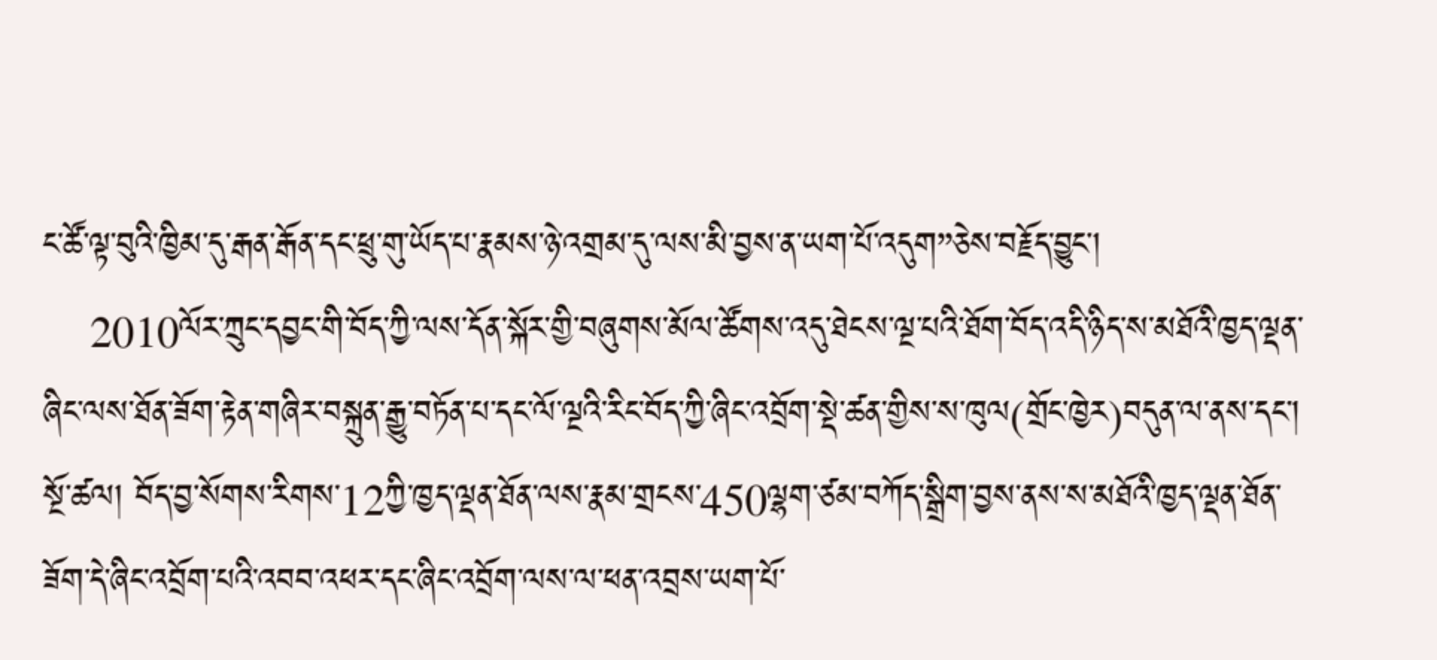ང་ཚོ་ལྟ་བུའི་ཁྱིམ་དུ་རྒན་རྒོན་དང་ཕྲུ་གུ་ཡོད་པ་རྣམས་ཉེ་འགྲམ་དུ་ལས་མི་བྱས་ན་ཡག་པོ་འདུག”ཅེས་བརྗོད་བྱུང་།
    2010ལོར་ཀྲུང་དབྱང་གི་བོད་ཀྱི་ལས་དོན་སྐོར་གྱི་བཞུགས་མོལ་ཚོགས་འདུ་ཐེངས་ལྔ་པའི་ཐོག་བོད་འདི་ཉིད་ས་མཐོའི་ཁྱད་ལྡན་ཞིང་ལས་ཐོན་ཟོག་རྟེན་གཞིར་བསྐྲུན་རྒྱུ་བཏོན་པ་དང་ལོ་ལྔའི་རིང་བོད་ཀྱི་ཞིང་འབྲོག་སྡེ་ཚན་གྱིས་ས་ཁུལ(གྲོང་ཁྱེར)བདུན་ལ་ནས་དང་། སྔོ་ཚལ། བོད་བྱ་སོགས་རིགས་12ཀྱི་ཁྱད་ལྡན་ཐོན་ལས་རྣམ་གྲངས་450ལྷག་ཙམ་བཀོད་སྒྲིག་བྱས་ནས་ས་མཐོའི་ཁྱད་ལྡན་ཐོན་ཟོག་དེ་ཞིང་འབྲོག་པའི་འབབ་འཕར་དང་ཞིང་འབྲོག་ལས་ལ་ཕན་འབྲས་ཡག་པོ་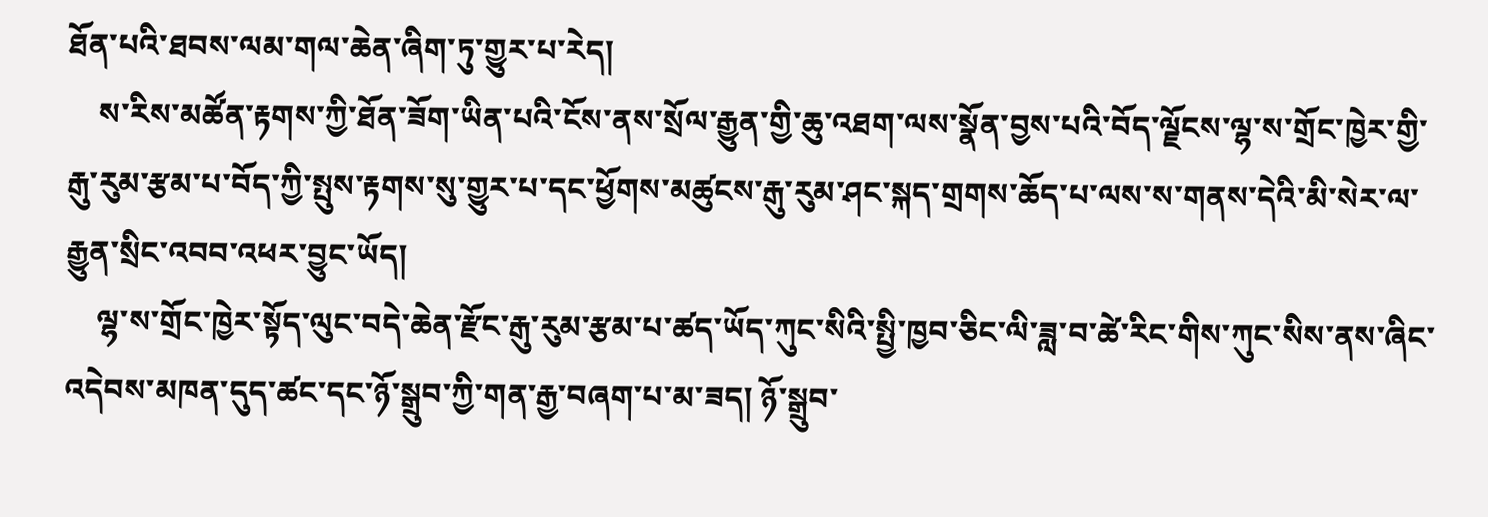ཐོན་པའི་ཐབས་ལམ་གལ་ཆེན་ཞིག་ཏུ་གྱུར་པ་རེད།
    ས་རིས་མཚོན་རྟགས་ཀྱི་ཐོན་ཟོག་ཡིན་པའི་ངོས་ནས་སྲོལ་རྒྱུན་གྱི་ཆུ་འཐག་ལས་སྣོན་བྱས་པའི་བོད་ལྗོངས་ལྷ་ས་གྲོང་ཁྱེར་གྱི་རྒུ་རུམ་རྩམ་པ་བོད་ཀྱི་སྤུས་རྟགས་སུ་གྱུར་པ་དང་ཕྱོགས་མཚུངས་རྒུ་རུམ་ཤང་སྐད་གྲགས་ཆོད་པ་ལས་ས་གནས་དེའི་མི་སེར་ལ་རྒྱུན་སྲིང་འབབ་འཕར་བྱུང་ཡོད།
    ལྷ་ས་གྲོང་ཁྱེར་སྟོད་ལུང་བདེ་ཆེན་རྫོང་རྒུ་རུམ་རྩམ་པ་ཚད་ཡོད་ཀུང་སིའི་སྤྱི་ཁྱབ་ཅིང་ལི་ཟླ་བ་ཚེ་རིང་གིས་ཀུང་སིས་ནས་ཞིང་འདེབས་མཁན་དུད་ཚང་དང་ཉོ་སྒྲུབ་ཀྱི་གན་རྒྱ་བཞག་པ་མ་ཟད། ཉོ་སྒྲུབ་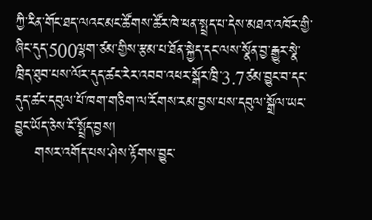ཀྱི་རིན་གོང་ཐད་ལའང་མང་ཚོགས་ཚོར་ཁེ་ཕན་སྤྲད་པ་དེས་མཐའ་འཁོར་གྱི་ཞིང་དུད་500ལྷག་ཙམ་གྱིས་རྩམ་པ་ཐོན་སྐྱེད་དང་ལས་སྣོན་བྱ་རྒྱུར་སྣེ་ཁྲིད་ཐུབ་པས་ལོར་དུད་ཚང་རེར་འབབ་འཕར་སྒོར་ཁྲི་3.7ཙམ་བྱུང་བ་དང་དུད་ཚང་དབུལ་པོ་ཁག་གཅིག་ལ་རོགས་རམ་བྱས་པས་དབུལ་སྒྲོལ་ཡང་བྱུང་ཡོད་ཅེས་ངོ་སྤྲོད་བྱས།
    གསར་འགོད་པས་ཤེས་རྟོགས་བྱུང་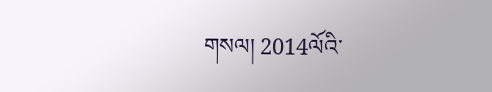གསལ། 2014ལོའི་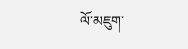ལོ་མཇུག་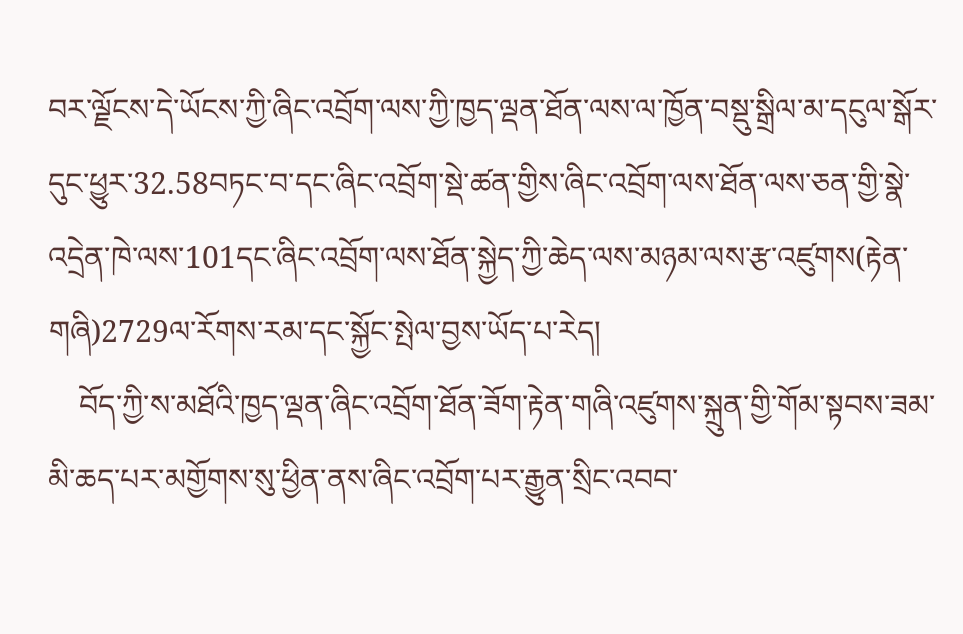བར་ལྗོངས་དེ་ཡོངས་ཀྱི་ཞིང་འབྲོག་ལས་ཀྱི་ཁྱད་ལྡན་ཐོན་ལས་ལ་ཁྱོན་བསྡུ་སྒྲིལ་མ་དངུལ་སྒོར་དུང་ཕྱུར་32.58བཏང་བ་དང་ཞིང་འབྲོག་སྡེ་ཚན་གྱིས་ཞིང་འབྲོག་ལས་ཐོན་ལས་ཅན་གྱི་སྣེ་འདྲེན་ཁེ་ལས་101དང་ཞིང་འབྲོག་ལས་ཐོན་སྐྱེད་ཀྱི་ཆེད་ལས་མཉམ་ལས་རྩ་འཛུགས(རྟེན་གཞི)2729ལ་རོགས་རམ་དང་སྐྱོང་སྤེལ་བྱས་ཡོད་པ་རེད།
    བོད་ཀྱི་ས་མཐོའི་ཁྱད་ལྡན་ཞིང་འབྲོག་ཐོན་ཟོག་རྟེན་གཞི་འཛུགས་སྐྲུན་གྱི་གོམ་སྟབས་ཟམ་མི་ཆད་པར་མགྱོགས་སུ་ཕྱིན་ནས་ཞིང་འབྲོག་པར་རྒྱུན་སྲིང་འབབ་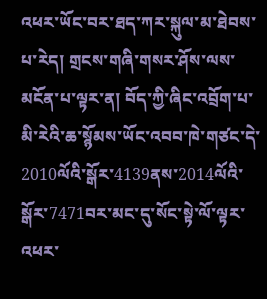འཕར་ཡོང་བར་ཐད་ཀར་སྐུལ་མ་ཐེབས་པ་རེད། གྲངས་གཞི་གསར་ཤོས་ལས་མངོན་པ་ལྟར་ན། བོད་ཀྱི་ཞིང་འབྲོག་པ་མི་རེའི་ཆ་སྙོམས་ཡོང་འབབ་ཁེ་གཙང་དེ་2010ལོའི་སྒོར་4139ནས་2014ལོའི་སྒོར་7471བར་མང་དུ་སོང་སྟེ་ལོ་ལྟར་འཕར་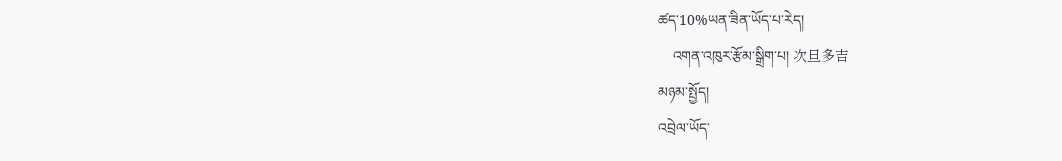ཚད་10%ཡན་ཟིན་ཡོད་པ་རེད།
    འགན་འཁུར་རྩོམ་སྒྲིག་པ། 次旦多吉
མཉམ་སྤྱོད།
འབྲེལ་ཡོད་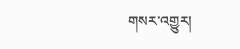གསར་འགྱུར།